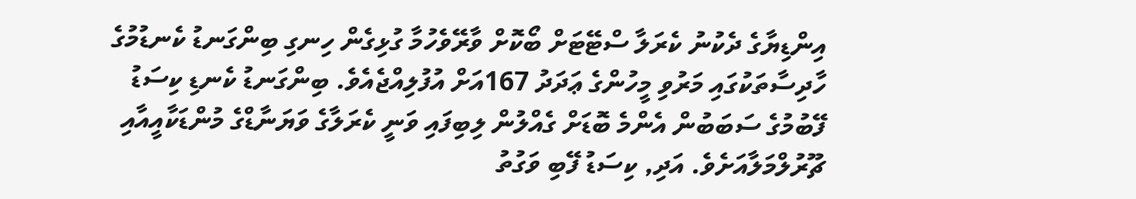އިންޑިޔާގެ ދެކުނު ކެރަލާ ސްޓޭޓަށް ބޯކޮށް ވާރޭވެހުމާ ގުޅިގެން ހިނގި ބިންގަނޑު ކެނޑުމުގެ ހާދިސާތަކުގައި މަރުވި މީހުންގެ ޢަދަދު 167އަށް އުފުލިއްޖެއެވެ. ބިންގަނޑު ކެނޑި ކިސަޑު ފޭބުމުގެ ސަބަބުން އެންމެ ބޮޑަށް ގެއްލުން ލިބިފައި ވަނީ ކެރަލާގެ ވަޔަނާޑްގެ މުންޑަކާއީއާއި ޗޫރުލްމަލާއަށެވެ. އަދި, ކިސަޑު ފޭބި ވަގުތު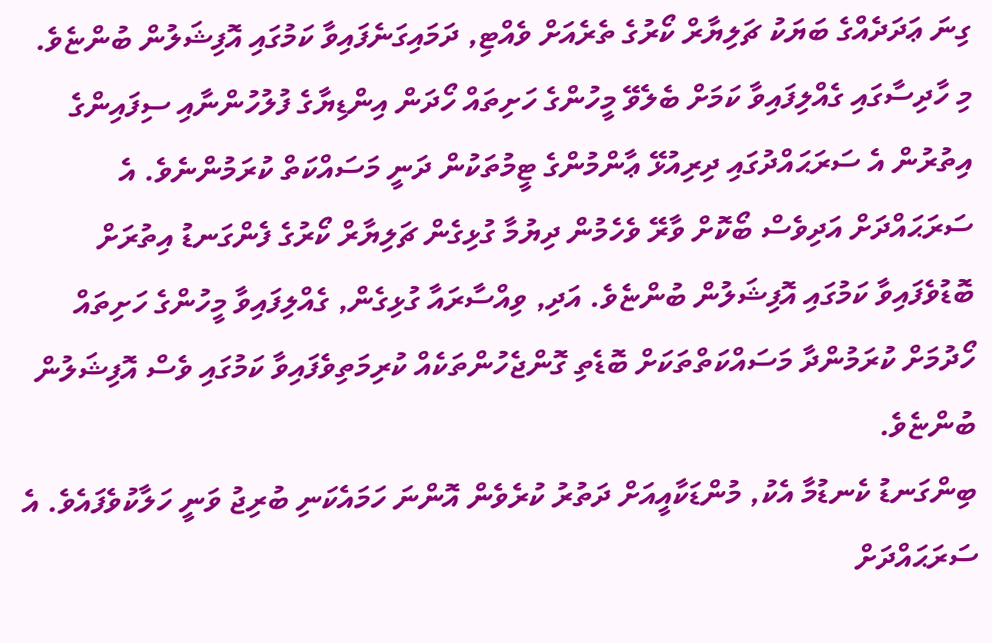ގިނަ ޢަދަދެއްގެ ބަޔަކު ޗަލިޔާރް ކޯރުގެ ތެރެއަށް ވެއްޓި, ދަމައިގަނެފައިވާ ކަމުގައި އޮފިޝަލުން ބުންޏެވެ.
މި ހާދިސާގައި ގެއްލިފައިވާ ކަމަށް ބެލެވޭ މީހުންގެ ހަށިތައް ހޯދަން އިންޑިޔާގެ ފުލުހުންނާއި ސިފައިންގެ އިތުރުން އެ ސަރަޙައްދުގައި ދިރިއުޅޭ ޢާންމުންގެ ޓީމުތަކުން ދަނީ މަސައްކަތް ކުރަމުންނެވެ. އެ ސަރަޙައްދަށް އަދިވެސް ބޯކޮށް ވާރޭ ވެހެމުން ދިޔުމާ ގުޅިގެން ޗަލިޔާރް ކޯރުގެ ފެންގަނޑު އިތުރަށް ބޮޑުވެފައިވާ ކަމުގައި އޮފިޝަލުން ބުންޏެވެ. އަދި, ވިއްސާރައާ ގުޅިގެން, ގެއްލިފައިވާ މީހުންގެ ހަށިތައް ހޯދުމަށް ކުރަމުންދާ މަސައްކަތްތަކަށް ބޮޑެތި ގޮންޖެހުންތަކެއް ކުރިމަތިވެފައިވާ ކަމުގައި ވެސް އޮފިޝަލުން ބުންޏެވެ.
ބިންގަނޑު ކެނޑުމާ އެކު, މުންޑަކާއީއަށް ދަތުރު ކުރެވެން އޮންނަ ހަމައެކަނި ބުރިޖު ވަނީ ހަލާކުވެފައެވެ. އެ ސަރަޙައްދަށް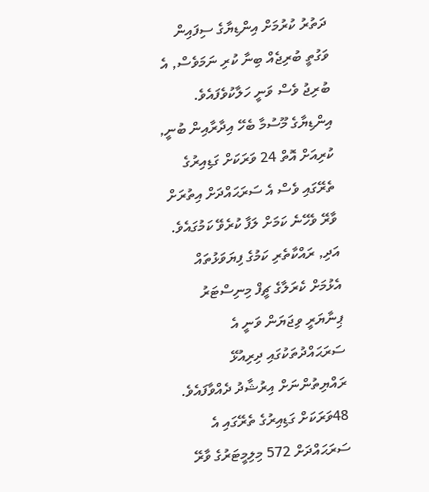ދަތުރު ކުރުމަށް އިންޑިޔާގެ ސިފައިން ވަގުތީ ބުރިޖެއް ބިނާ ކުރި ނަމަވެސް, އެ ބުރިޖު ވެސް ވަނީ ހަލާކުވެފައެވެ. އިންޑިޔާގެ މޫސުމާ ބެހޭ އިދާރާއިން ބުނީ, ކުރިއަށް އޮތް 24 ވަރަކަށް ގަޑިއިރުގެ ތެރޭގައި ވެސް އެ ސަރަޙައްދަށް އިތުރަށް ވާރޭ ވެހޭނެ ކަމަށް ލަފާ ކުރެވޭ ކަމުގައެވެ. އަދި, ރައްކާތެރި ކަމުގެ ފިޔަވަޅުތައް އެޅުމަށް ކެރަލާގެ ޗީފް މިނިސްޓަރު ޕިނާޔަރީ ވިޖަޔަން ވަނީ އެ ސަރަޙައްދުތަކުގައި ދިރިއުޅޭ ރައްޔިތުންނަށް އިރުޝާދު ދެއްވާފައެވެ.
48ވަރަކަށް ގަޑިއިރުގެ ތެރޭގައި އެ ސަރަޙައްދަށް 572 މިލިމީޓަރުގެ ވާރޭ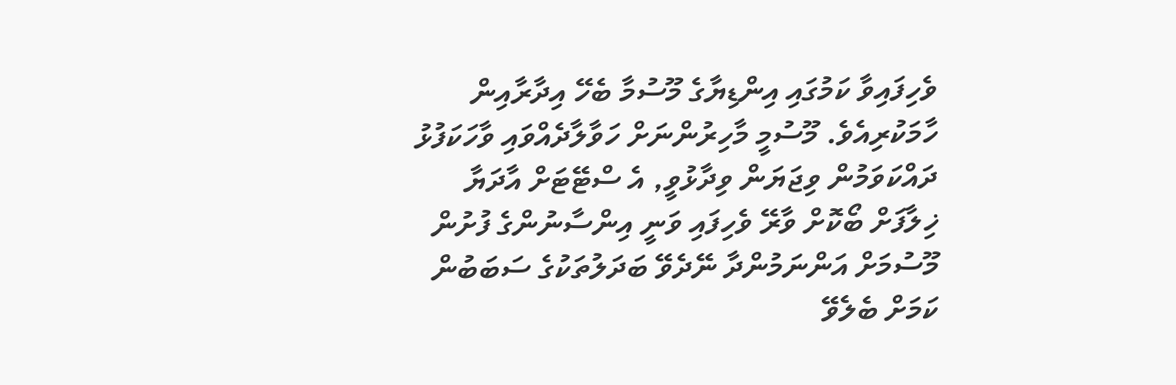ވެހިފައިވާ ކަމުގައި އިންޑިޔާގެ މޫސުމާ ބެހޭ އިދާރާއިން ހާމަކުރިއެވެ. މޫސުމީ މާހިރުންނަށް ހަވާލާދެއްވައި ވާހަކަފުޅު ދައްކަވަމުން ވިޖަޔަން ވިދާޅުވީ, އެ ސްޓޭޓަށް އާދަޔާ ޚިލާފަށް ބޯކޮށް ވާރޭ ވެހިފައި ވަނީ އިންސާނުންގެ ފުށުން މޫސުމަށް އަންނަމުންދާ ނޭދެވޭ ބަދަލުތަކުގެ ސަބަބުން ކަމަށް ބެލެވޭ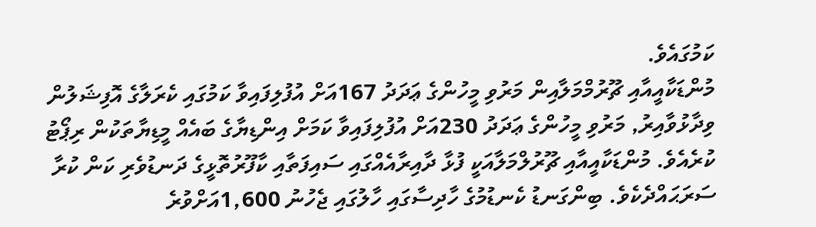ކަމުގައެވެ.
މުންޑަކާއީއާއި ޗޫރުމްމަލާއިން މަރުވި މީހުންގެ ޢަދަދު 167އަށް އުފުލިފައިވާ ކަމުގައި ކެރަލާގެ އޮފިޝަލުން ވިދާޅުވާއިރު, މަރުވި މީހުންގެ ޢަދަދު 230އަށް އުފުލިފައިވާ ކަމަށް އިންޑިޔާގެ ބައެއް މީޑިޔާތަކުން ރިޕޯޓު ކުރެއެވެ. މުންޑަކާއީއާއި ޗޫރުލްމަލާއަކީ ފުޅާ ދާއިރާއެއްގައި ސައިފަތާއި ކާފޫރުތޮޅީގެ ދަނޑުވެރި ކަން ކުރާ ސަރަޙައްދެކެވެ. ބިންގަނޑު ކެނޑުމުގެ ހާދިސާގައި ހާލުގައި ޖެހުނު 1,600އަށްވުރެ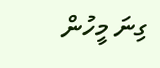ގިނަ މީހުން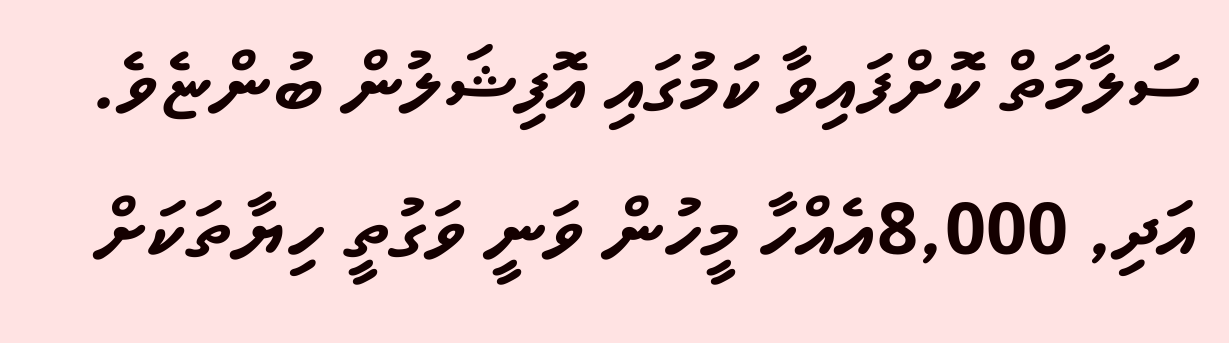ސަލާމަތް ކޮށްފައިވާ ކަމުގައި އޮފިޝަލުން ބުންޏެވެ. އަދި, 8,000އެއްހާ މީހުން ވަނީ ވަގުތީ ހިޔާތަކަށް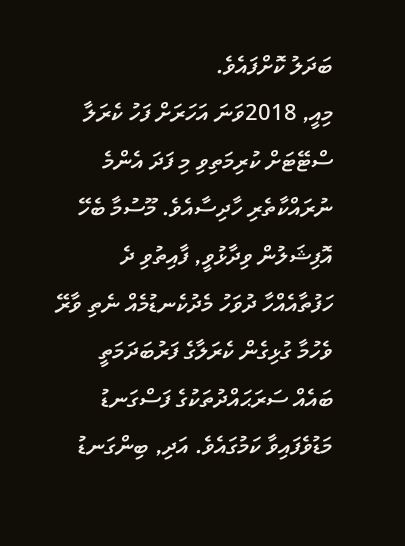ބަދަލު ކޮށްފައެވެ.
މިއީ, 2018ވަނަ އަހަރަށް ފަހު ކެރަލާ ސްޓޭޓަށް ކުރިމަތިވި މި ފަދަ އެންމެ ނުރައްކާތެރި ހާދިސާއެވެ. މޫސުމާ ބެހޭ އޮފިޝަލުން ވިދާޅުވީ, ފާއިތުވި ދެ ހަފުތާއެއްހާ ދުވަހު މެދުކެނޑުމެއް ނެތި ވާރޭ ވެހުމާ ގުޅިގެން ކެރަލާގެ ފަރުބަދަމަތީ ބައެއް ސަރަޙައްދުތަކުގެ ފަސްގަނޑު މަޑުވެފައިވާ ކަމުގައެވެ. އަދި, ބިންގަނޑު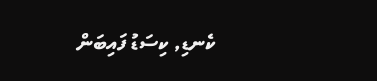ކެނޑި, ކިސަޑު ފައިބަން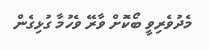މެދުވެރިވީ ބޯކޮށް ވާރޭ ވެހުމާ ގުޅިގެން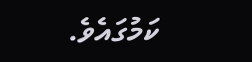ކަމުގައެވެ.